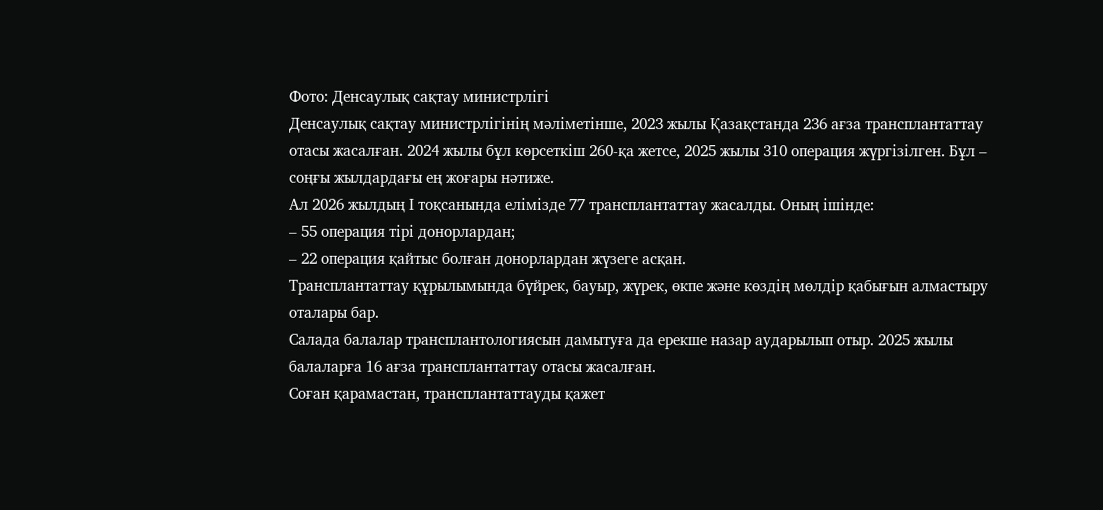Фото: Денсаулық сақтау министрлігі
Денсаулық сақтау министрлігінің мәліметінше, 2023 жылы Қазақстанда 236 ағза трансплантаттау отасы жасалған. 2024 жылы бұл көрсеткіш 260-қа жетсе, 2025 жылы 310 операция жүргізілген. Бұл – соңғы жылдардағы ең жоғары нәтиже.
Ал 2026 жылдың І тоқсанында елімізде 77 трансплантаттау жасалды. Оның ішінде:
– 55 операция тірі донорлардан;
– 22 операция қайтыс болған донорлардан жүзеге асқан.
Трансплантаттау құрылымында бүйрек, бауыр, жүрек, өкпе және көздің мөлдір қабығын алмастыру оталары бар.
Салада балалар трансплантологиясын дамытуға да ерекше назар аударылып отыр. 2025 жылы балаларға 16 ағза трансплантаттау отасы жасалған.
Соған қарамастан, трансплантаттауды қажет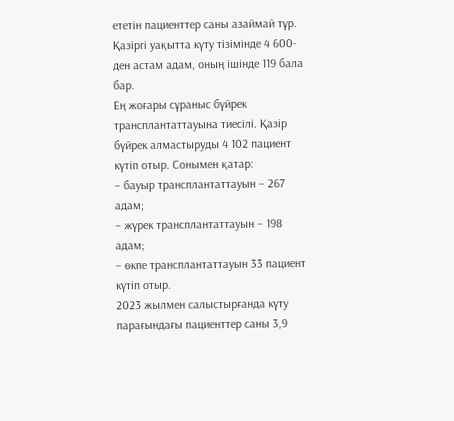ететін пациенттер саны азаймай тұр. Қазіргі уақытта күту тізімінде 4 600-ден астам адам, оның ішінде 119 бала бар.
Ең жоғары сұраныс бүйрек трансплантаттауына тиесілі. Қазір бүйрек алмастыруды 4 102 пациент күтіп отыр. Сонымен қатар:
– бауыр трансплантаттауын – 267 адам;
– жүрек трансплантаттауын – 198 адам;
– өкпе трансплантаттауын 33 пациент күтіп отыр.
2023 жылмен салыстырғанда күту парағындағы пациенттер саны 3,9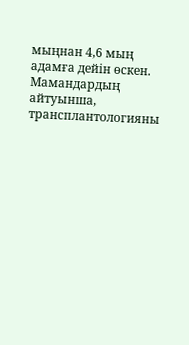мыңнан 4,6 мың адамға дейін өскен.
Мамандардың айтуынша, трансплантологияны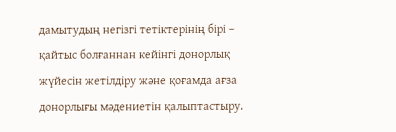дамытудың негізгі тетіктерінің бірі – қайтыс болғаннан кейінгі донорлық жүйесін жетілдіру және қоғамда ағза донорлығы мәдениетін қалыптастыру.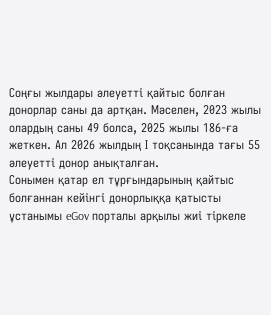Соңғы жылдары әлеуетті қайтыс болған донорлар саны да артқан. Мәселен, 2023 жылы олардың саны 49 болса, 2025 жылы 186-ға жеткен. Ал 2026 жылдың І тоқсанында тағы 55 әлеуетті донор анықталған.
Сонымен қатар ел тұрғындарының қайтыс болғаннан кейінгі донорлыққа қатысты ұстанымы eGov порталы арқылы жиі тіркеле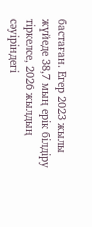бастаған. Егер 2023 жылы жүйеде 38,7 мың ерік білдіру тіркелсе, 2026 жылдың сәуіріндегі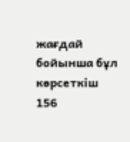жағдай бойынша бұл көрсеткіш 156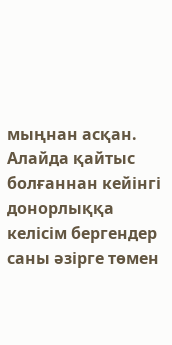мыңнан асқан.
Алайда қайтыс болғаннан кейінгі донорлыққа келісім бергендер саны әзірге төмен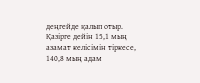деңгейде қалып отыр. Қазірге дейін 15,1 мың азамат келісімін тіркесе, 140,8 мың адам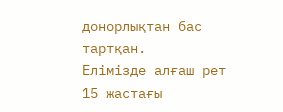донорлықтан бас тартқан.
Елімізде алғаш рет 15 жастағы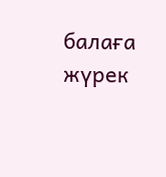балаға жүрек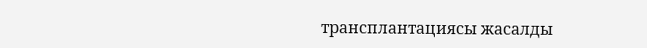трансплантациясы жасалды